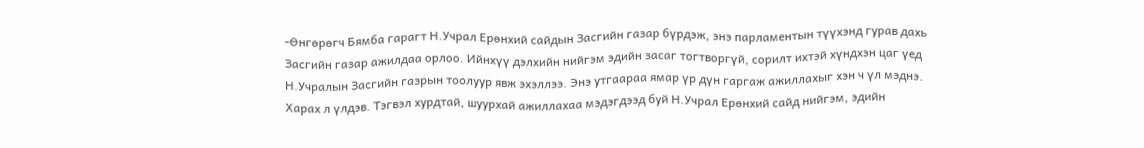-Өнгөрөгч Бямба гарагт Н.Учрал Ерөнхий сайдын Засгийн газар бүрдэж, энэ парламентын түүхэнд гурав дахь Засгийн газар ажилдаа орлоо. Ийнхүү дэлхийн нийгэм эдийн засаг тогтворгүй, сорилт ихтэй хүндхэн цаг үед Н.Учралын Засгийн газрын тоолуур явж эхэллээ. Энэ утгаараа ямар үр дүн гаргаж ажиллахыг хэн ч үл мэднэ. Харах л үлдэв. Тэгвэл хурдтай, шуурхай ажиллахаа мэдэгдээд буй Н.Учрал Ерөнхий сайд нийгэм, эдийн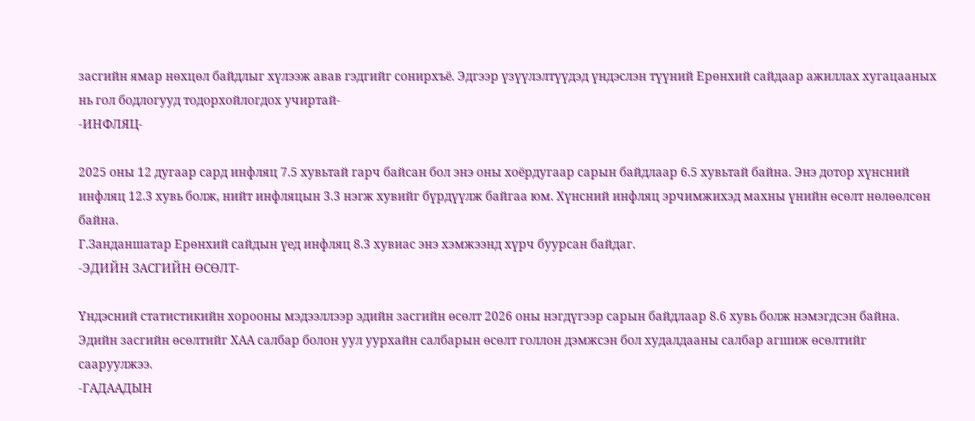засгийн ямар нөхцөл байдлыг хүлээж авав гэдгийг сонирхъё. Эдгээр үзүүлэлтүүдэд үндэслэн түүний Ерөнхий сайдаар ажиллах хугацааных нь гол бодлогууд тодорхойлогдох учиртай-
-ИНФЛЯЦ-

2025 оны 12 дугаар сард инфляц 7.5 хувьтай гарч байсан бол энэ оны хоёрдугаар сарын байдлаар 6.5 хувьтай байна. Энэ дотор хүнсний инфляц 12.3 хувь болж, нийт инфляцын 3.3 нэгж хувийг бүрдүүлж байгаа юм. Хүнсний инфляц эрчимжихэд махны үнийн өсөлт нөлөөлсөн байна.
Г.Занданшатар Ерөнхий сайдын үед инфляц 8.3 хувиас энэ хэмжээнд хүрч буурсан байдаг.
-ЭДИЙН ЗАСГИЙН ӨСӨЛТ-

Үндэсний статистикийн хорооны мэдээллээр эдийн засгийн өсөлт 2026 оны нэгдүгээр сарын байдлаар 8.6 хувь болж нэмэгдсэн байна. Эдийн засгийн өсөлтийг ХАА салбар болон уул уурхайн салбарын өсөлт голлон дэмжсэн бол худалдааны салбар агшиж өсөлтийг сааруулжээ.
-ГАДААДЫН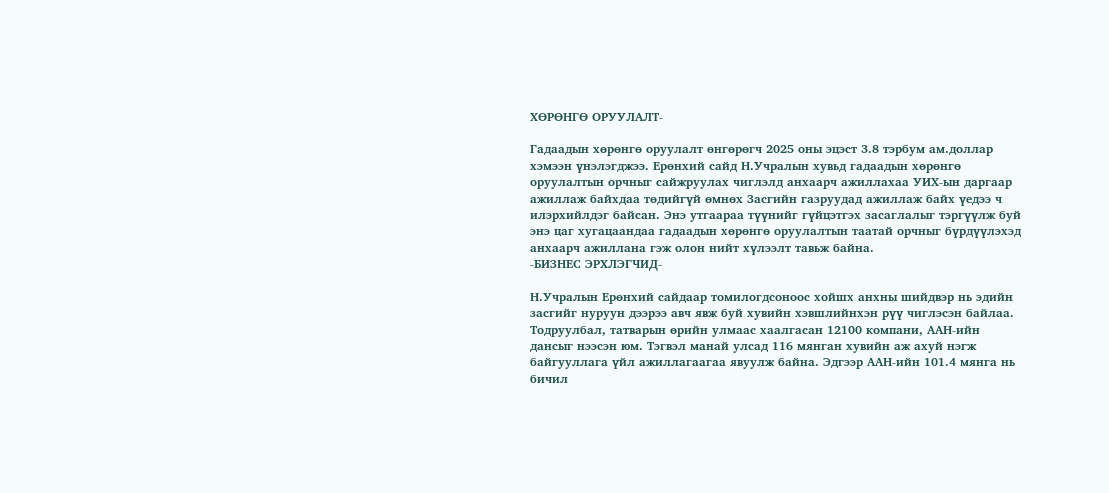ХӨРӨНГӨ ОРУУЛАЛТ-

Гадаадын хөрөнгө оруулалт өнгөрөгч 2025 оны эцэст 3.8 тэрбум ам.доллар хэмээн үнэлэгджээ. Ерөнхий сайд Н.Учралын хувьд гадаадын хөрөнгө оруулалтын орчныг сайжруулах чиглэлд анхаарч ажиллахаа УИХ-ын даргаар ажиллаж байхдаа төдийгүй өмнөх Засгийн газруудад ажиллаж байх үедээ ч илэрхийлдэг байсан. Энэ утгаараа түүнийг гүйцэтгэх засаглалыг тэргүүлж буй энэ цаг хугацаандаа гадаадын хөрөнгө оруулалтын таатай орчныг бүрдүүлэхэд анхаарч ажиллана гэж олон нийт хүлээлт тавьж байна.
-БИЗНЕС ЭРХЛЭГЧИД-

Н.Учралын Ерөнхий сайдаар томилогдсоноос хойшх анхны шийдвэр нь эдийн засгийг нуруун дээрээ авч явж буй хувийн хэвшлийнхэн рүү чиглэсэн байлаа. Тодруулбал, татварын өрийн улмаас хаалгасан 12100 компани, ААН-ийн дансыг нээсэн юм. Тэгвэл манай улсад 116 мянган хувийн аж ахуй нэгж байгууллага үйл ажиллагаагаа явуулж байна. Эдгээр ААН-ийн 101.4 мянга нь бичил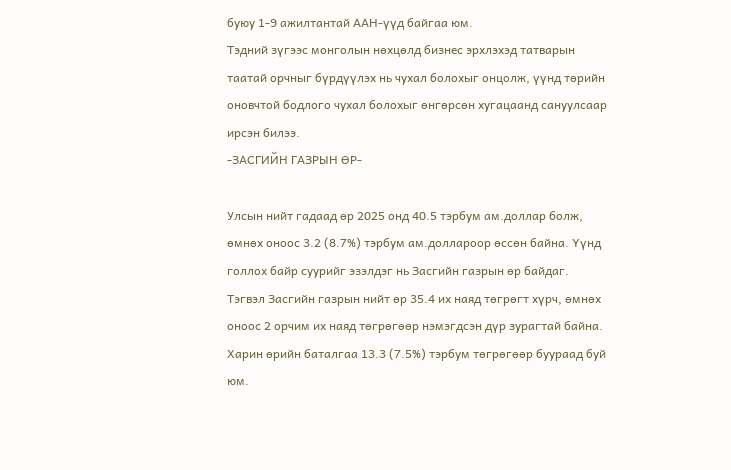буюу 1-9 ажилтантай ААН-үүд байгаа юм.
Тэдний зүгээс монголын нөхцөлд бизнес эрхлэхэд татварын таатай орчныг бүрдүүлэх нь чухал болохыг онцолж, үүнд төрийн оновчтой бодлого чухал болохыг өнгөрсөн хугацаанд сануулсаар ирсэн билээ.
-ЗАСГИЙН ГАЗРЫН ӨР-

Улсын нийт гадаад өр 2025 онд 40.5 тэрбум ам.доллар болж, өмнөх оноос 3.2 (8.7%) тэрбум ам.доллароор өссөн байна. Үүнд голлох байр суурийг эзэлдэг нь Засгийн газрын өр байдаг. Тэгвэл Засгийн газрын нийт өр 35.4 их наяд төгрөгт хүрч, өмнөх оноос 2 орчим их наяд төгрөгөөр нэмэгдсэн дүр зурагтай байна. Харин өрийн баталгаа 13.3 (7.5%) тэрбум төгрөгөөр буураад буй юм.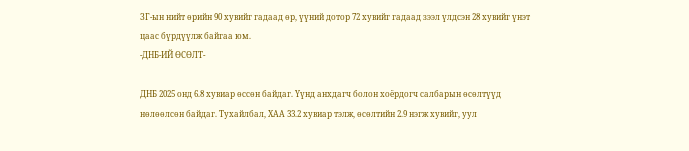ЗГ-ын нийт өрийн 90 хувийг гадаад өр, үүний дотор 72 хувийг гадаад зээл үлдсэн 28 хувийг үнэт цаас бүрдүүлж байгаа юм.
-ДНБ-ИЙ ӨСӨЛТ-

ДНБ 2025 онд 6.8 хувиар өссөн байдаг. Үүнд анхдагч болон хоёрдогч салбарын өсөлтүүд нөлөөлсөн байдаг. Тухайлбал, ХАА 33.2 хувиар тэлж, өсөлтийн 2.9 нэгж хувийг, уул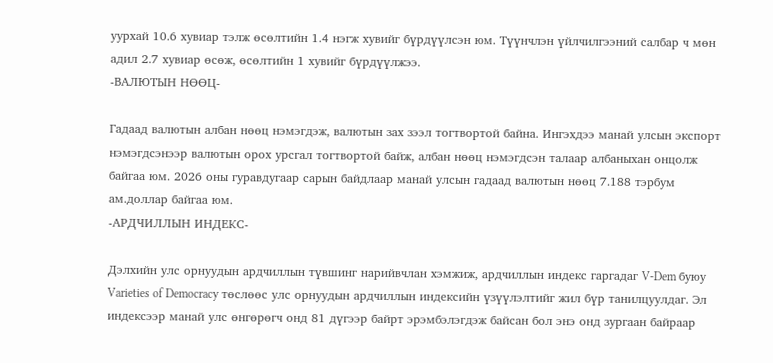уурхай 10.6 хувиар тэлж өсөлтийн 1.4 нэгж хувийг бүрдүүлсэн юм. Түүнчлэн үйлчилгээний салбар ч мөн адил 2.7 хувиар өсөж, өсөлтийн 1 хувийг бүрдүүлжээ.
-ВАЛЮТЫН НӨӨЦ-

Гадаад валютын албан нөөц нэмэгдэж, валютын зах зээл тогтвортой байна. Ингэхдээ манай улсын экспорт нэмэгдсэнээр валютын орох урсгал тогтвортой байж, албан нөөц нэмэгдсэн талаар албаныхан онцолж байгаа юм. 2026 оны гуравдугаар сарын байдлаар манай улсын гадаад валютын нөөц 7.188 тэрбум ам.доллар байгаа юм.
-АРДЧИЛЛЫН ИНДЕКС-

Дэлхийн улс орнуудын ардчиллын түвшинг нарийвчлан хэмжиж, ардчиллын индекс гаргадаг V-Dem буюу Varieties of Democracy төслөөс улс орнуудын ардчиллын индексийн үзүүлэлтийг жил бүр танилцуулдаг. Эл индексээр манай улс өнгөрөгч онд 81 дүгээр байрт эрэмбэлэгдэж байсан бол энэ онд зургаан байраар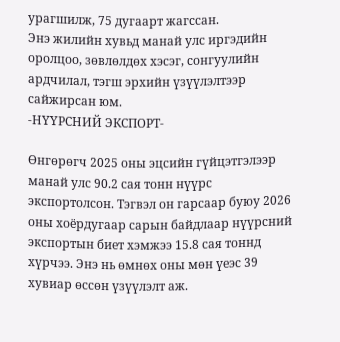урагшилж, 75 дугаарт жагссан.
Энэ жилийн хувьд манай улс иргэдийн оролцоо, зөвлөлдөх хэсэг, сонгуулийн ардчилал, тэгш эрхийн үзүүлэлтээр сайжирсан юм.
-НҮҮРСНИЙ ЭКСПОРТ-

Өнгөрөгч 2025 оны эцсийн гүйцэтгэлээр манай улс 90.2 сая тонн нүүрс экспортолсон. Тэгвэл он гарсаар буюу 2026 оны хоёрдугаар сарын байдлаар нүүрсний экспортын биет хэмжээ 15.8 сая тоннд хүрчээ. Энэ нь өмнөх оны мөн үеэс 39 хувиар өссөн үзүүлэлт аж.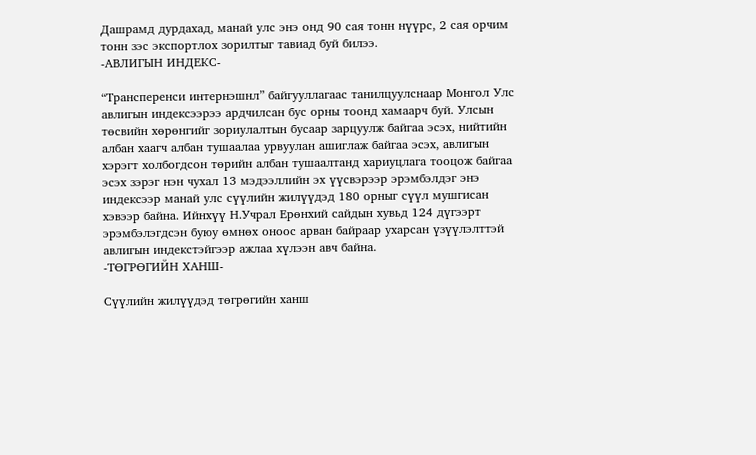Дашрамд дурдахад, манай улс энэ онд 90 сая тонн нүүрс, 2 сая орчим тонн зэс экспортлох зорилтыг тавиад буй билээ.
-АВЛИГЫН ИНДЕКС-

“Трансперенси интернэшнл” байгууллагаас танилцуулснаар Монгол Улс авлигын индексээрээ ардчилсан бус орны тоонд хамаарч буй. Улсын төсвийн хөрөнгийг зориулалтын бусаар зарцуулж байгаа эсэх, нийтийн албан хаагч албан тушаалаа урвуулан ашиглаж байгаа эсэх, авлигын хэрэгт холбогдсон төрийн албан тушаалтанд хариуцлага тооцож байгаа эсэх зэрэг нэн чухал 13 мэдээллийн эх үүсвэрээр эрэмбэлдэг энэ индексээр манай улс сүүлийн жилүүдэд 180 орныг сүүл мушгисан хэвээр байна. Ийнхүү Н.Учрал Ерөнхий сайдын хувьд 124 дүгээрт эрэмбэлэгдсэн буюу өмнөх оноос арван байраар ухарсан үзүүлэлттэй авлигын индекстэйгээр ажлаа хүлээн авч байна.
-ТӨГРӨГИЙН ХАНШ-

Сүүлийн жилүүдэд төгрөгийн ханш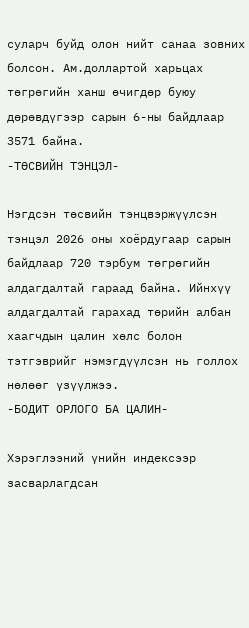суларч буйд олон нийт санаа зовних болсон. Ам.доллартой харьцах төгрөгийн ханш өчигдөр буюу дөрөвдүгээр сарын 6-ны байдлаар 3571 байна.
-ТӨСВИЙН ТЭНЦЭЛ-

Нэгдсэн төсвийн тэнцвэржүүлсэн тэнцэл 2026 оны хоёрдугаар сарын байдлаар 720 тэрбум төгрөгийн алдагдалтай гараад байна. Ийнхүү алдагдалтай гарахад төрийн албан хаагчдын цалин хөлс болон тэтгэврийг нэмэгдүүлсэн нь голлох нөлөөг үзүүлжээ.
-БОДИТ ОРЛОГО БА ЦАЛИН-

Хэрэглээний үнийн индексээр засварлагдсан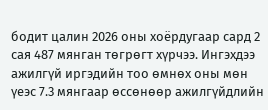бодит цалин 2026 оны хоёрдугаар сард 2 сая 487 мянган төгрөгт хүрчээ. Ингэхдээ ажилгүй иргэдийн тоо өмнөх оны мөн үеэс 7.3 мянгаар өссөнөөр ажилгүйдлийн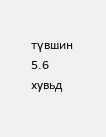түвшин 5.6 хувьд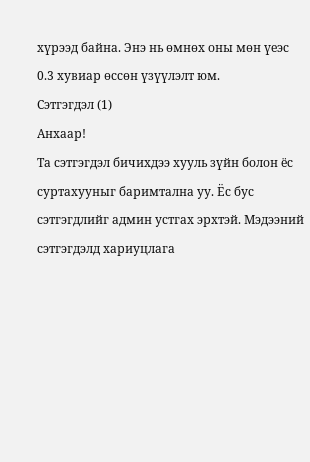хүрээд байна. Энэ нь өмнөх оны мөн үеэс 0.3 хувиар өссөн үзүүлэлт юм.
Сэтгэгдэл (1)
Анхаар!
Та сэтгэгдэл бичихдээ хууль зүйн болон ёс суртахууныг баримтална уу. Ёс бус сэтгэгдлийг админ устгах эрхтэй. Мэдээний сэтгэгдэлд хариуцлага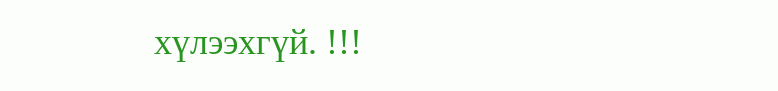хүлээхгүй. !!!